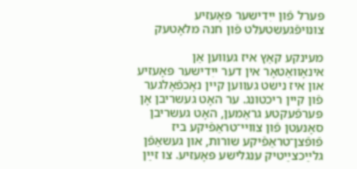פּערל פֿון ייִדישער פּאָעזיע
צונויפֿגעשטעלט פֿון חנה מלאָטעק

מעינקע קאַץ איז געווען אַן אינאָוואַטאָר אין דער ייִדישער פּאָעזיע און איז נישט געווען קיין נאָכפֿאָלגער פֿון קיין ריכטונג. ער האָט געשריבן אָן פּערפֿעקטע גראַמען, האָט געשריבן סאָנעטן פֿון צוויי־טראַפֿיקע ביז פֿופֿצן־טראַפֿיקע שורות, און געשאַפֿן גלײַכצײַטיק ענגלישע פּאָעזיע. צו זײַן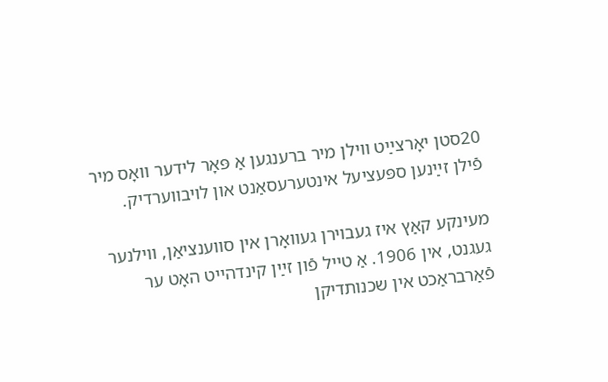20סטן יאָרצײַט ווילן מיר ברענגען אַ פּאָר לידער וואָס מיר פֿילן זײַנען ספּעציעל אינטערעסאַנט און לויבווערדיק.

מעינקע קאַץ איז געבוירן געוואָרן אין סווענציאַן, ווילנער געגנט, אין 1906. אַ טייל פֿון זײַן קינדהייט האָט ער פֿאַרבראַכט אין שכנותדיקן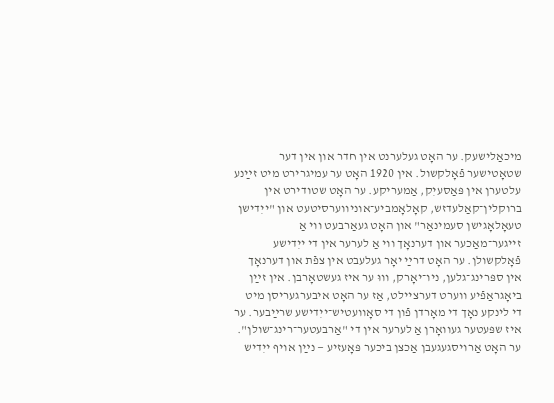מיכאַלישעק. ער האָט געלערנט אין חדר און אין דער שטאָטישער פֿאָלקשול. אין 1920 האָט ער עמיגרירט מיט זײַנע עלטערן אין פּאַסעיִק, אַמעריקע. ער האָט שטודירט אין ברוקלין־קאַלעדזש, קאָלאָמביע־אוניווערסיטעט און "ייִדישן טעאָלאָגישן סעמינאַר" און האָט געאַרבעט ווי אַ זייגער־מאַכער און דערנאָך ווי אַ לערער אין די ייִדישע פֿאָלקשולן. ער האָט דרײַ יאָר געלעבט אין צפֿת און דערנאָך אין ספּרינג־גלען, ניו־יאָרק, וווּ ער איז געשטאָרבן. אין זײַן ביאָגראַפֿיע ווערט דערציילט, אַז ער האָט איבערגעריסן מיט די לינקע נאָך די מאָרדן פֿון די סאָוועטיש־ייִדישע שרײַבער. ער איז שפּעטער געוואָרן אַ לערער אין די "אַרבעטער־רינג־שולן". ער האָט אַרויסגעגעבן אַכצן ביכער פּאָעזיע — נײַן אויף ייִדיש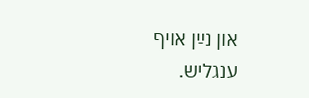און נײַן אויף ענגליש.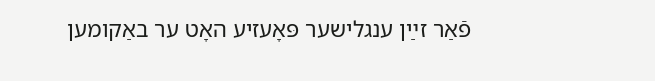פֿאַר זײַן ענגלישער פּאָעזיע האָט ער באַקומען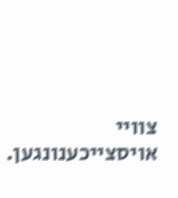צוויי אויסצייכענונגען.